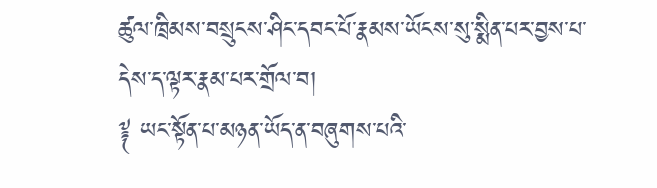ཚུལ་ཁྲིམས་བསྲུངས་ཤིང་དབང་པོ་རྣམས་ཡོངས་སུ་སྨིན་པར་བྱས་པ་དེས་ད་ལྟར་རྣམ་པར་གྲོལ་བ།
༈ ཡང་སྟོན་པ་མཉན་ཡོད་ན་བཞུགས་པའི་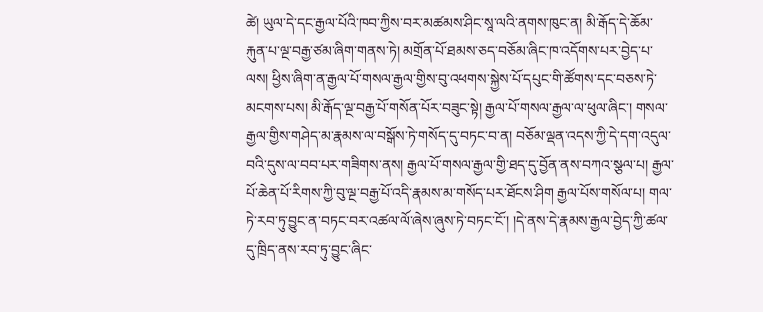ཚེ། ཡུལ་དེ་དང་རྒྱལ་པོའི་ཁབ་ཀྱིས་བར་མཚམས་ཤིང་སཱ་ལའི་ནགས་ཁུང་ན། མི་རྒོད་དེ་ཆོམ་རྐུན་པ་ལྔ་བརྒྱ་ཙམ་ཞིག་གནས་ཏེ། མགྲོན་པོ་ཐམས་ཅད་བཅོམ་ཞིང་ཁ་འདོགས་པར་བྱེད་པ་ལས། ཕྱིས་ཞིག་ན་རྒྱལ་པོ་གསལ་རྒྱལ་གྱིས་བུ་འཕགས་སྐྱེས་པོ་དཔུང་གི་ཚོགས་དང་བཅས་ཏེ་མངགས་པས། མི་རྒོད་ལྔ་བརྒྱ་པོ་གསོན་པོར་བཟུང་སྟེ། རྒྱལ་པོ་གསལ་རྒྱལ་ལ་ཕུལ་ཞིང་། གསལ་རྒྱལ་གྱིས་གཤེད་མ་རྣམས་ལ་བསྒོས་ཏེ་གསོད་དུ་བཏང་བ་ན། བཅོམ་ལྡན་འདས་ཀྱི་དེ་དག་འདུལ་བའི་དུས་ལ་བབ་པར་གཟིགས་ནས། རྒྱལ་པོ་གསལ་རྒྱལ་གྱི་ཐད་དུ་བྱོན་ནས་བཀའ་སྩལ་པ། རྒྱལ་པོ་ཆེན་པོ་རིགས་ཀྱི་བུ་ལྔ་བརྒྱ་པོ་འདི་རྣམས་མ་གསོད་པར་ཐོངས་ཤིག རྒྱལ་པོས་གསོལ་པ། གལ་ཏེ་རབ་ཏུ་བྱུང་ན་བཏང་བར་འཚལ་ལོ་ཞེས་ཞུས་ཏེ་བཏང་ངོ་། །དེ་ནས་དེ་རྣམས་རྒྱལ་བྱེད་ཀྱི་ཚལ་དུ་ཁྲིད་ནས་རབ་ཏུ་བྱུང་ཞིང་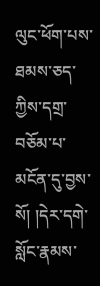ལུང་ཕོག་པས་ཐམས་ཅད་ཀྱིས་དགྲ་བཅོམ་པ་མངོན་དུ་བྱས་སོ། །དེར་དགེ་སློང་རྣམས་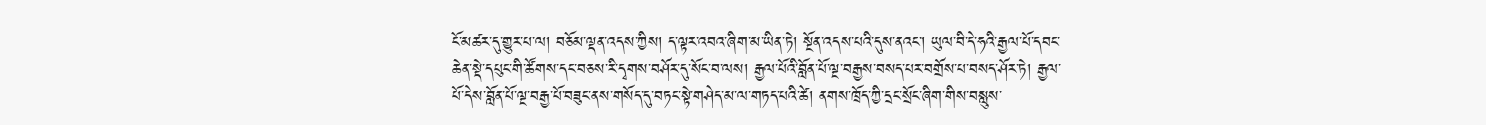ངོ་མཚར་དུ་གྱུར་པ་ལ། བཅོམ་ལྡན་འདས་ཀྱིས། ད་ལྟར་འབའ་ཞིག་མ་ཡིན་ཏེ། སྔོན་འདས་པའི་དུས་ནའང་། ཡུལ་བི་དེ་ཧའི་རྒྱལ་པོ་དབང་ཆེན་སྡེ་དཔུང་གི་ཚོགས་དང་བཅས་རི་དྭགས་བཤོར་དུ་སོང་བ་ལས། རྒྱལ་པོའི་བློན་པོ་ལྔ་བརྒྱས་བསད་པར་བགྲོས་པ་བསད་ཤོར་ཏེ། རྒྱལ་པོ་དེས་བློན་པོ་ལྔ་བརྒྱ་པོ་བཟུང་ནས་གསོད་དུ་བཏང་སྟེ་གཤེད་མ་ལ་གཏད་པའི་ཚེ། ནགས་ཁྲོད་ཀྱི་དྲང་སྲོང་ཞིག་གིས་བསླུས་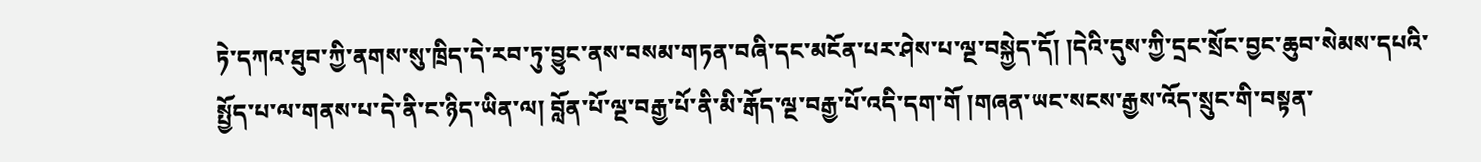ཏེ་དཀའ་ཐུབ་ཀྱི་ནགས་སུ་ཁྲིད་དེ་རབ་ཏུ་བྱུང་ནས་བསམ་གཏན་བཞི་དང་མངོན་པར་ཤེས་པ་ལྔ་བསྐྱེད་དོ། །དེའི་དུས་ཀྱི་དྲང་སྲོང་བྱང་ཆུབ་སེམས་དཔའི་སྤྱོད་པ་ལ་གནས་པ་དེ་ནི་ང་ཉིད་ཡིན་ལ། བློན་པོ་ལྔ་བརྒྱ་པོ་ནི་མི་རྒོད་ལྔ་བརྒྱ་པོ་འདི་དག་གོ །གཞན་ཡང་སངས་རྒྱས་འོད་སྲུང་གི་བསྟན་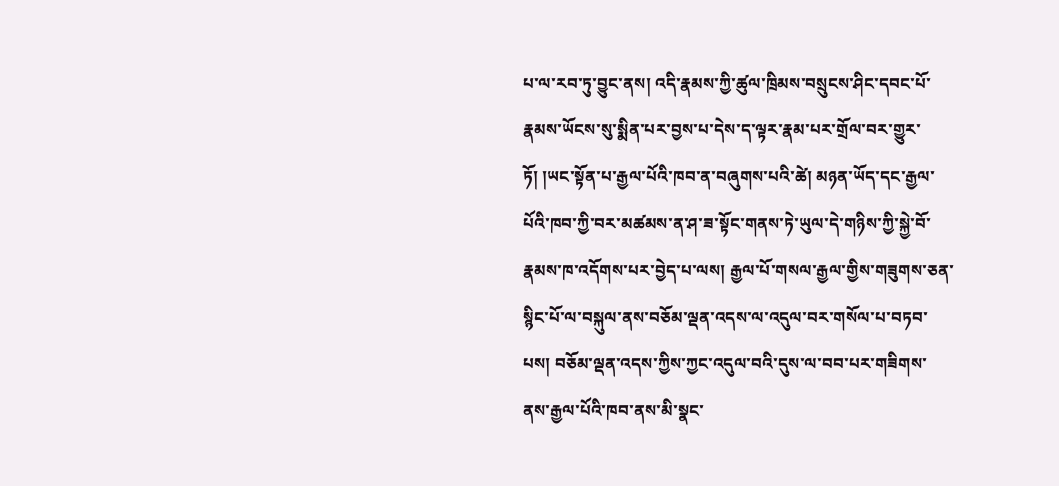པ་ལ་རབ་ཏུ་བྱུང་ནས། འདི་རྣམས་ཀྱི་ཚུལ་ཁྲིམས་བསྲུངས་ཤིང་དབང་པོ་རྣམས་ཡོངས་སུ་སྨིན་པར་བྱས་པ་དེས་ད་ལྟར་རྣམ་པར་གྲོལ་བར་གྱུར་ཏོ། །ཡང་སྟོན་པ་རྒྱལ་པོའི་ཁབ་ན་བཞུགས་པའི་ཚེ། མཉན་ཡོད་དང་རྒྱལ་པོའི་ཁབ་ཀྱི་བར་མཚམས་ན་ཤ་ཟ་སྟོང་གནས་ཏེ་ཡུལ་དེ་གཉིས་ཀྱི་སྐྱེ་བོ་རྣམས་ཁ་འདོགས་པར་བྱེད་པ་ལས། རྒྱལ་པོ་གསལ་རྒྱལ་གྱིས་གཟུགས་ཅན་སྙིང་པོ་ལ་བསྐུལ་ནས་བཅོམ་ལྡན་འདས་ལ་འདུལ་བར་གསོལ་པ་བཏབ་པས། བཅོམ་ལྡན་འདས་ཀྱིས་ཀྱང་འདུལ་བའི་དུས་ལ་བབ་པར་གཟིགས་ནས་རྒྱལ་པོའི་ཁབ་ནས་མི་སྣང་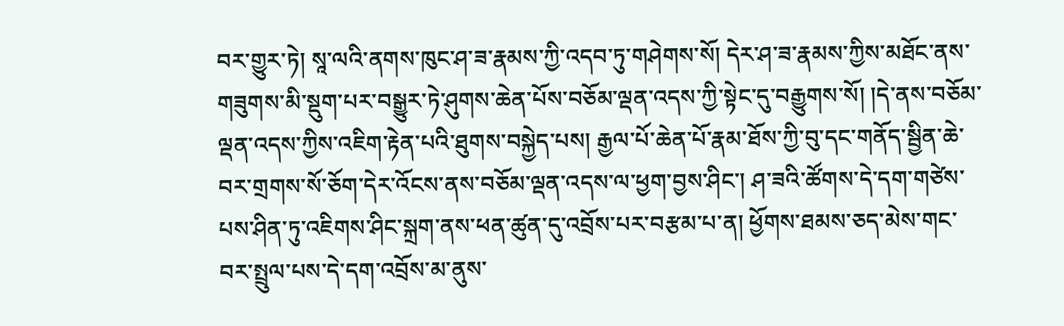བར་གྱུར་ཏེ། སཱ་ལའི་ནགས་ཁུང་ཤ་ཟ་རྣམས་ཀྱི་འདབ་ཏུ་གཤེགས་སོ། དེར་ཤ་ཟ་རྣམས་ཀྱིས་མཐོང་ནས་གཟུགས་མི་སྡུག་པར་བསྒྱུར་ཏེ་ཤུགས་ཆེན་པོས་བཅོམ་ལྡན་འདས་ཀྱི་སྟེང་དུ་བརྒྱུགས་སོ། །དེ་ནས་བཅོམ་ལྡན་འདས་ཀྱིས་འཇིག་རྟེན་པའི་ཐུགས་བསྐྱེད་པས། རྒྱལ་པོ་ཆེན་པོ་རྣམ་ཐོས་ཀྱི་བུ་དང་གནོད་སྦྱིན་ཆེ་བར་གྲགས་སོ་ཅོག་དེར་འོངས་ནས་བཅོམ་ལྡན་འདས་ལ་ཕྱག་བྱས་ཤིང་། ཤ་ཟའི་ཚོགས་དེ་དག་གཙེས་པས་ཤིན་ཏུ་འཇིགས་ཤིང་སྐྲག་ནས་ཕན་ཚུན་དུ་འབྲོས་པར་བརྩམ་པ་ན། ཕྱོགས་ཐམས་ཅད་མེས་གང་བར་སྤྲུལ་པས་དེ་དག་འབྲོས་མ་ནུས་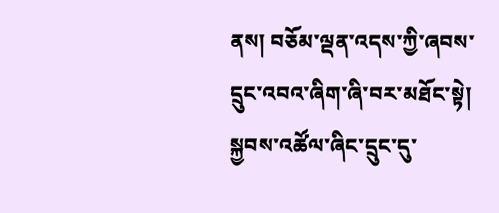ནས། བཅོམ་ལྡན་འདས་ཀྱི་ཞབས་དྲུང་འབའ་ཞིག་ཞི་བར་མཐོང་སྟེ། སྐྱབས་འཚོལ་ཞིང་དྲུང་དུ་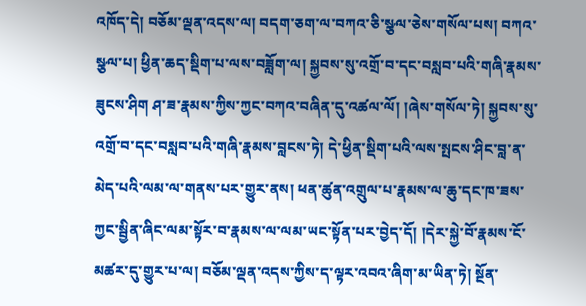འཁོད་དེ། བཅོམ་ལྡན་འདས་ལ། བདག་ཅག་ལ་བཀའ་ཅི་སྩལ་ཅེས་གསོལ་པས། བཀའ་སྩལ་པ། ཕྱིན་ཆད་སྡིག་པ་ལས་བཟློག་ལ། སྐྱབས་སུ་འགྲོ་བ་དང་བསླབ་པའི་གཞི་རྣམས་ཟུངས་ཤིག ཤ་ཟ་རྣམས་ཀྱིས་ཀྱང་བཀའ་བཞིན་དུ་འཚལ་ལོ། །ཞེས་གསོལ་ཏེ། སྐྱབས་སུ་འགྲོ་བ་དང་བསླབ་པའི་གཞི་རྣམས་བླངས་ཏེ། དེ་ཕྱིན་སྡིག་པའི་ལས་སྤངས་ཤིང་བླ་ན་མེད་པའི་ལམ་ལ་གནས་པར་གྱུར་ནས། ཕན་ཚུན་འགྲུལ་པ་རྣམས་ལ་ཆུ་དང་ཁ་ཟས་ཀྱང་སྦྱིན་ཞིང་ལམ་སྟོར་བ་རྣམས་ལ་ལམ་ཡང་སྟོན་པར་བྱེད་དོ། །དེར་སྐྱེ་བོ་རྣམས་ངོ་མཚར་དུ་གྱུར་པ་ལ། བཅོམ་ལྡན་འདས་ཀྱིས་ད་ལྟར་འབའ་ཞིག་མ་ཡིན་ཏེ། སྔོན་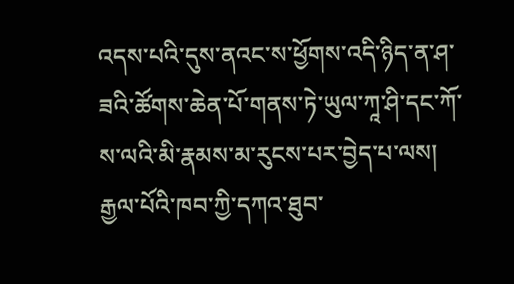འདས་པའི་དུས་ནའང་ས་ཕྱོགས་འདི་ཉིད་ན་ཤ་ཟའི་ཚོགས་ཆེན་པོ་གནས་ཏེ་ཡུལ་ཀཱ་ཤི་དང་ཀོ་ས་ལའི་མི་རྣམས་མ་རུངས་པར་བྱེད་པ་ལས། རྒྱལ་པོའི་ཁབ་ཀྱི་དཀའ་ཐུབ་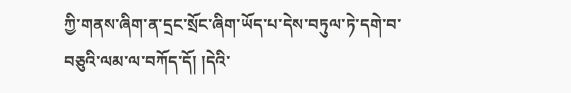ཀྱི་གནས་ཞིག་ན་དྲང་སྲོང་ཞིག་ཡོད་པ་དེས་བཏུལ་ཏེ་དགེ་བ་བཅུའི་ལམ་ལ་བཀོད་དོ། །དེའི་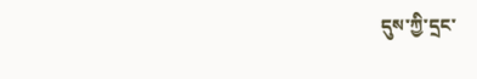དུས་ཀྱི་དྲང་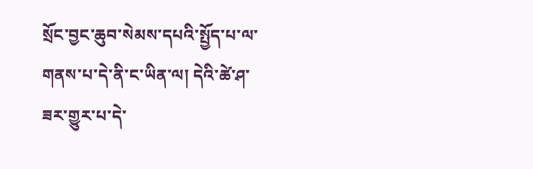སྲོང་བྱང་ཆུབ་སེམས་དཔའི་སྤྱོད་པ་ལ་གནས་པ་དེ་ནི་ང་ཡིན་ལ། དེའི་ཚེ་ཤ་ཟར་གྱུར་པ་དེ་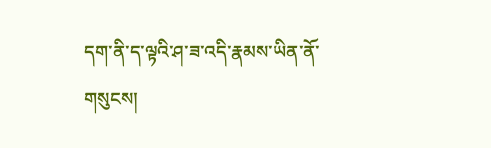དག་ནི་ད་ལྟའི་ཤ་ཟ་འདི་རྣམས་ཡིན་ནོ་གསུངས།